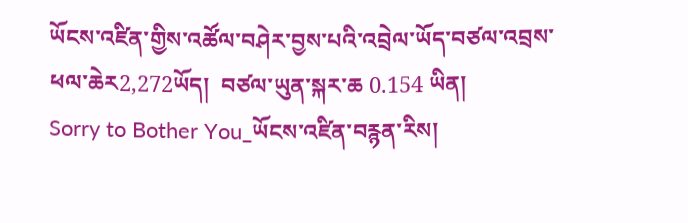ཡོངས་འཛིན་གྱིས་འཚོལ་བཤེར་བྱས་པའི་འབྲེལ་ཡོད་བཙལ་འབྲས་ཕལ་ཆེར2,272ཡོད།  བཙལ་ཡུན་སྐར་ཆ 0.154 ཡིན།
Sorry to Bother You_ཡོངས་འཛིན་བརྙན་རིས།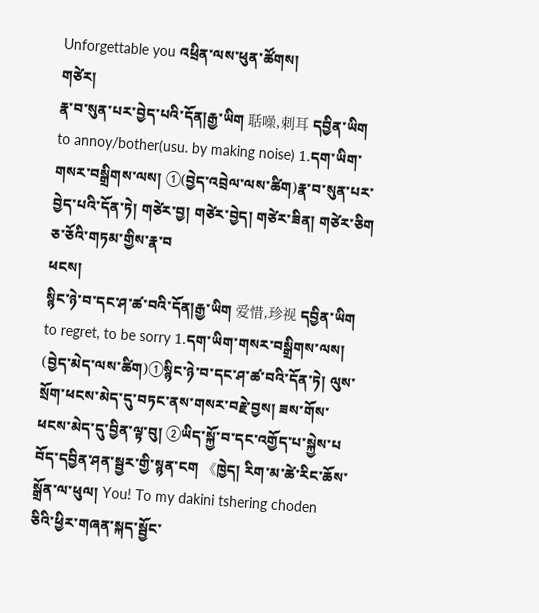Unforgettable you འཕྲིན་ལས་ཕུན་ཚོགས།
གཙེར།
རྣ་བ་སུན་པར་བྱེད་པའི་དོན།རྒྱ་ཡིག 聒噪,刺耳 དབྱིན་ཡིག to annoy/bother(usu. by making noise) 1.དག་ཡིག་གསར་བསྒྲིགས་ལས། ①(བྱེད་འབྲེལ་ལས་ཚིག)རྣ་བ་སུན་པར་བྱེད་པའི་དོན་ཏེ། གཙེར་བྱ། གཙེར་བྱེད། གཙེར་ཟིན། གཙེར་ཅིག ཅ་ཅོའི་གཏམ་གྱིས་རྣ་བ
ཕངས།
སྙིང་ཉེ་བ་དང་ཤ་ཚ་བའི་དོན།རྒྱ་ཡིག 爱惜,珍视 དབྱིན་ཡིག to regret, to be sorry 1.དག་ཡིག་གསར་བསྒྲིགས་ལས། (བྱེད་མེད་ལས་ཚིག)①སྙིང་ཉེ་བ་དང་ཤ་ཚ་བའི་དོན་ཏེ། ལུས་སྲོག་ཕངས་མེད་དུ་བཏང་ནས་གསར་བརྗེ་བྱས། ཟས་གོས་ཕངས་མེད་དུ་བྱིན་ལྟ་བུ། ②ཡིད་སྐྱོ་བ་དང་འགྱོད་པ་སྐྱེས་པ
བོད་དབྱིན་ཤན་སྦྱར་གྱི་སྙན་ངག 《ཁྱེད། རིག་མ་ཚེ་རིང་ཆོས་སྒྲོན་ལ་ཕུལ། You! To my dakini tshering choden
ཅིའི་ཕྱིར་གཞན་སྐད་སྦྱོང་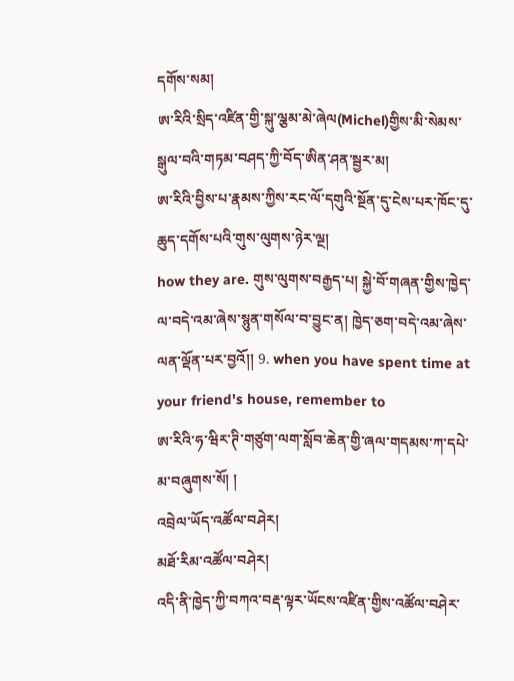དགོས་སམ།
ཨ་རིའི་སྲིད་འཛིན་གྱི་སྐུ་ལྕམ་མེ་ཞེལ(Michel)གྱིས་མི་སེམས་སྒུལ་བའི་གཏམ་བཤད་ཀྱི་བོད་ཨིན་ཤན་སྦྱར་མ།
ཨ་རིའི་བྱིས་པ་རྣམས་ཀྱིས་རང་ལོ་དགུའི་སྔོན་དུ་ངེས་པར་ཁོང་དུ་ཆུད་དགོས་པའི་གུས་ལུགས་ཉེར་ལྔ།
how they are. གུས་ལུགས་བརྒྱད་པ། སྐྱེ་བོ་གཞན་གྱིས་ཁྱེད་ལ་བདེ་འམ་ཞེས་སྙུན་གསོལ་བ་བྱུང་ན། ཁྱེད་ཅག་བདེ་འམ་ཞེས་ལན་ལྡོན་པར་བྱའོ།། 9. when you have spent time at your friend's house, remember to
ཨ་རིའི་ཧ་ཝིར་ཊི་གཙུག་ལག་སློབ་ཆེན་གྱི་ཞལ་གདམས་ཀ་དཔེ་མ་བཞུགས་སོ། །
འབྲེལ་ཡོད་འཚོལ་བཤེར།
མཐོ་རིམ་འཚོལ་བཤེར།
འདི་ནི་ཁྱེད་ཀྱི་བཀའ་བརྡ་ལྟར་ཡོངས་འཛིན་གྱིས་འཚོལ་བཤེར་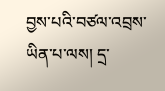བྱས་པའི་བཙལ་འབྲས་ཡིན་པ་ལས། དྲ་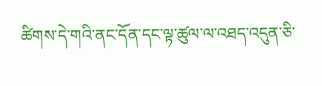ཚིགས་དེ་གའི་ནང་དོན་དང་ལྟ་ཚུལ་ལ་འཐད་འདུན་ཅི་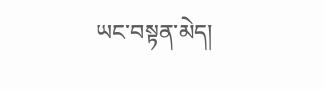ཡང་བསྟན་མེད།